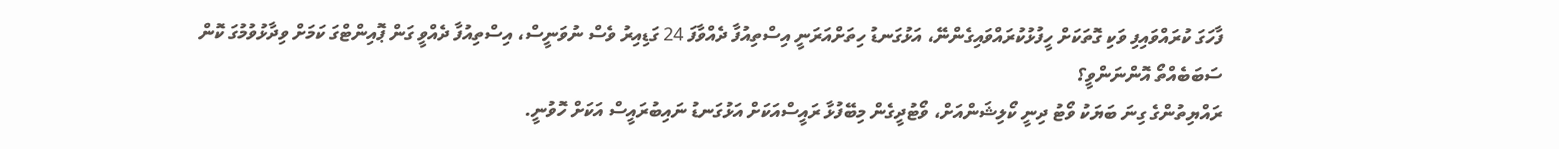ފާހަގަ ކުރައްވައިފި ވަކި ގޮތަކަށް ހީފުޅުކުރައްވައިގެންނޭ، އަޅުގަނޑު ހިތަށްއަރަނީ އިސްތިއުފާ ދެއްވާފަ 24 ގަޑިއިރު ވެސް ނުވަނީސް، އިސްތިއުފާ ދެއްވީ ގަން ޕޮއިންޓްގަ ކަމަށް ވިދާޅުވުމުގަ ކޮން ސަބަބެއްތޯ އޮންނަންވީ؟
ރައްޔިތުންގެ ގިނަ ބަޔަކު ވޯޓު ދިނީ ކޯލިޝަންއަށް، ވޯޓުދީގެން މިބޭފުޅާ ރައީސްއަކަށް އަޅުގަނޑު ނައިބުރައީސް އަކަށް ހޮވުނީ.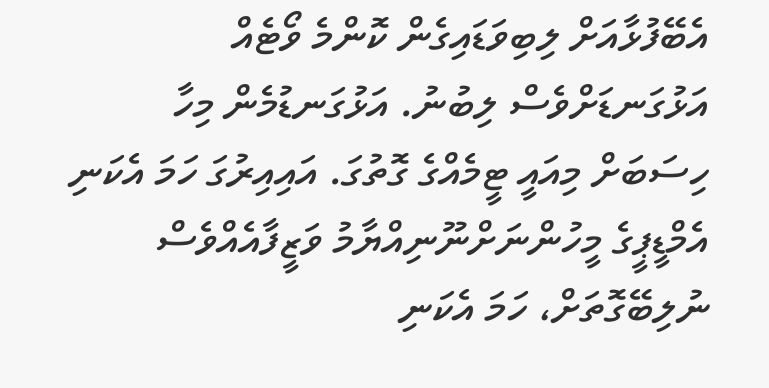އެބޭފުޅާއަށް ލިބިވަޑައިގެން ކޮންމެ ވޯޓެއް އަޅުގަނޑަށްވެސް ލިބުނު. އަޅުގަނޑުމެން މިހާ ހިސަބަށް މިއައީ ޓީމެއްގެ ގޮތުގަ. އައިއިރުގަ ހަމަ އެކަނި އެމްޑީޕީގެ މީހުންނަށްނޫނިއްޔާމު ވަޒީފާއެއްވެސް ނުލިބޭގޮތަށް، ހަމަ އެކަނި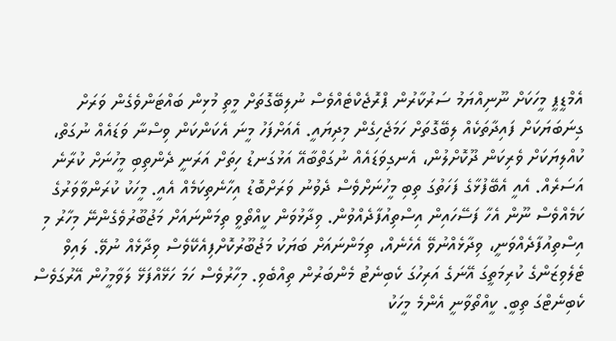އެމްޑީޕީ މީހަކަށް ނޫނިއްޔަމު ސަރުކާރުން ޕްރޮޖެކްޓެއްވެސް ނުލިބޭގޮތަށް މީތި މުޅިން ބައްޓަންވެގެން ވަރަށް ގިނަބަޔަކަށް ފައިދާތަކެއް ލިބޭގޮތަށް ހަމަޖެހިގެން މިދިޔައީ. އެއަށްފަހު މީނަ އެކަންކަން ވިސްނާ ވަޑައެއް ނުގަތް، ކުއްލިޔަކަށް ވެރިކަން ދޫކޮށްލުން، އެނގިވަޑައެއް ނުގަތްބާއޭ އަޅުގަނޑު ހިތަށް އަރަނީ ދެންތިބި މީހުނަށް ކުރާނެ އަސަރެއް. އެއީ އެބޭފުޅާގެ ފަހަތުގަ ތިބި މީހުނަށްވެސް ދެވުނު ވަރަށްބޮޑު އިހާނެތިކަމެއް އެއީ. މީހަކު ކުރަންވާވަރުގެ ކަމެއްވެސް ނޫން އެހާ ފަސޭހައިން އިސްތިއުފާދެއްވުން. ވިދާޅުވަން ކީއްތޯވީ ތިމަންނައަށް މަޖުބޫރުވެގެންނޭ މިހާރު މި އިސްތިއުފާދެއްވަނީ، ވިދާޅެއްނުވޭ އެހެނެއް، ތިމަންނައަށް ބަޔަކު މަޖުބޫރުކޮށްފިއެކޭވެސް ވިދާޅެއް ނުވޭ. ލައިވް ޓެލެވިޒަންގެ ކުރިމަތީގަ އޭނަގެ އަރިހުގަ ކެބިނެޓު މެންބަރުން ތިއްބެވި. މިހާރުވެސް ހަމަ ހަޅޭއްފަޅޭ ލަވާމީހުން އޭރުގަވެސް ކެބިނެޓްގަ ތިބީ. ކީއްތޯވާނީ އެންމެ މީހަކު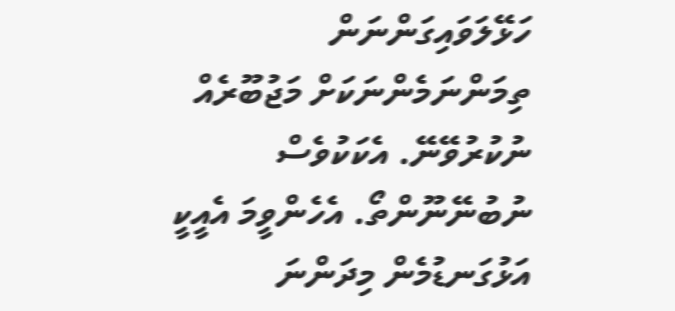ހަޅޭލަވައިގަންނަން ތިމަންނަމެންނަކަށް މަޖުބޫރެއް ނުކުރުވޭނޭ. އެކަކުވެސް ނުބުނޭނޫންތޯ. އެހެންވީމަ އެއީކީ އަޅުގަނޑުމެން މިދަންނަ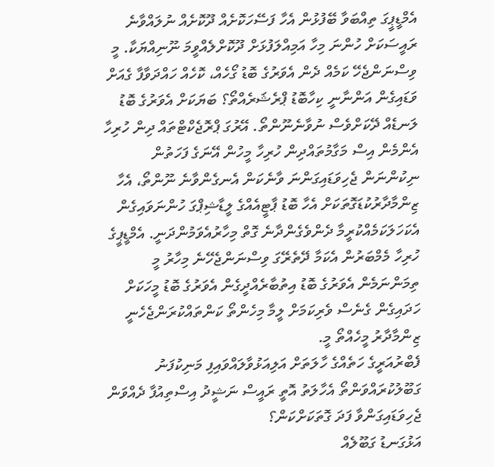އެމްޑީޕީގަ ތިއްބަވާ ބޭފުޅުން އެހާ ފަސޭހަކޮށެއް ދޫކޮށެއް ނުލައްވާނެ ރައީސަކަށް ހުންނަ މިހާ އަމިއްލަފުޅަށް ދޫކޮށްލެއްވީމަ ނޫނިއްޔަކާ. މީ ވިސްނަންޖެހޭ ކަމެއް ދެން އެވަރުގެ ބޮޑު ގޯހެއް، ކޮހެއް ހައްދަވާފާ ގެއަށް ވަޑައިގެން އަންނާނީ ކިހާބޮޑު ޕްރެޝަރެއްތޯ؟ ބަޔަކަށް އެވަރުގެ ބޮޑު ލަނޑެއް ދޭކަށްވެސް ނުވާނެނޫންތޯ. އޭރުގަ ޕްރޮޖެކްޓްތައް ދިން ހުރިހާ އެންމެން އިސް މަގާމުތައްދިން ހުރިހާ މީހުން އޭނަގެ ފަހަތުން ނިކުންނަން ޖެހިވަޑައިގަންނަ ވާނެކަން އެނގެންވާނެ ނޫންތޯ، އެހާ ޒިންމާދާރުކުޑަގޮތަކަށް އެހާ ބޮޑު ޕާޓީއެއްގެ ލީޑާޝިޕްގަ ހުންނަވައިގެން އެކަހަލަކަމެއްކުރީމާ ދެންވެގެންދާނެ ގޮތް މިހާރުއެވަމުންދަނީ. އެމްޑީޕީގެ ހުރިހާ މެމްބަރުން އެކަމާ ދޭތެރޭގަ ވިސްނަންޖެހޭނެ މިހާރު މީ ތިމަންނަމެން އެވަރުގެ ބޮޑު އިތުބާރެއްދީގެން އެވަރުގެ ބޮޑު މީހަކަށް ހަދައިގެން ގެނެސް ވެރިކަމަށް ލީމާ މިހެންތޯ ކަންތައްކުރަންޖެހެނީ ޒިންމާދާރު މީހެއްތޯ މީ.
ފެބްރުއަރީގެ ހަތެއްގެ ހާލަތަށް އަލިއަޅުވާލައްވައިފި މަނިކުފަނު ގަބޫލުކުރައްވަންތޯ އެހާލަތު އޮތީ ރައީސް ނަޝީދު އިސްތިއުފާ ދެއްވަން ޖެހިވަޑައިގަންވާ ފަދަ ގޮތަކަށްކަން؟
އަޅުގަނޑު ގަބޫލެއް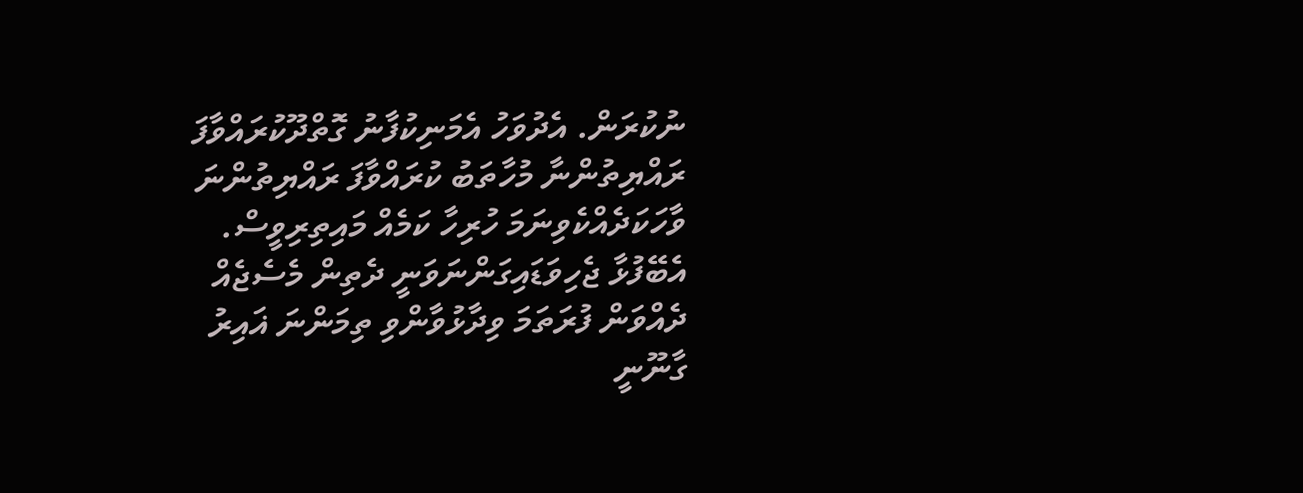ނުކުރަން. އެދުވަހު އެމަނިކުފާނު ގޮތްދޫކުރައްވާފަ ރައްޔިތުންނާ މުހާތަބު ކުރައްވާފަ ރައްޔިތުންނަ ވާހަކަދެއްކެވިނަމަ ހުރިހާ ކަމެއް މައިތިރިވީސް. އެބޭފުޅާ ޖެހިވަޑައިގަންނަވަނީ ދެތިން މެސެޖެއް ދެއްވަން ފުރަތަމަ ވިދާޅުވާންވި ތިމަންނަ ޣައިރު ގާނޫނީ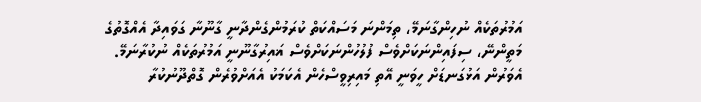އަމުރުތަކެއް ނުހިންގާނަމޭ، ތިމަންނަ މަސައްކަތް ކުރަމުންގެންދާނީ ގާނޫނާ ގަވައިދާ އެއްގޮތުގެ މަތީންނޭ، ސިފައިންނަކަށްވެސް ފުލުހުންނަކަށްވެސް ޣައިރުގާނޫނީ އަމުރުތަކެއް ނުކުރާނަމޭ. އެވަރުން އަޅުގަނޑަށް ހީވަނީ އޭތި މައިރިވީސްހެން އެކަމަކު އެއަށްވުރެން ގޮތްދޫނުކުރާ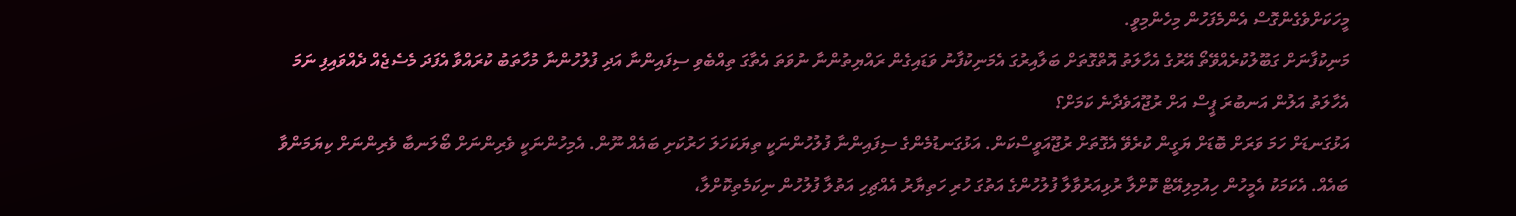މީހަކަށްވެގެންގޮސް އެންމެފަހުން މިހެންމިވީ.
މަނިކުފާނަށް ގަބޫލުކުރެއްވޭތޯ އޭރުގެ އެހާލަތު އޮތްގޮތަށް ބަލާއިރުގަ އެމަނިކުފާނު ވަޑައިގެން ރައްޔިތުންނާ ނުވަތަ އެތާގަ ތިއްބެވި ސިފައިންނާ އަދި ފުލުހުންނާ މުހާތަބު ކުރައްވާ އެފަދަ މެސެޖެއް ދެއްވައިފި ނަމަ އެހާލަތު އަލުން އަނބުރަ ޕީސް އަށް ރުޖޫއަވެދާނެ ކަމަށް؟
އަޅުގަނޑަށް ހަމަ ވަރަށް ބޮޑަށް ޔަގީން ކުރެވޭ އެގޮތަށް ރުޖޫއަވީސްކަން. އަޅުގަނޑުމެންގެ ސިފައިންނާ ފުލުހުންނަކީ ތިޔަކަހަލަ ހަރުކަށި ބައެއް ނޫން. އެމިހުންނަކީ ވެރިންނަށް ބޯލަނބާ ވެރިންނަށް ކިޔަމަންވާ ބައެއް. އެކަމަކު އެމީހުން ހިއުމިލިއޭޓް ކޮށްލާ ރުޅިއަރުވާލާ ފުލުހުންގެ އަތުގަ ހުރި ހަތިޔާރު އެއްޗިހި އަތުލާ ފުލުހުން ނިކަމެތިކޮށްލާ،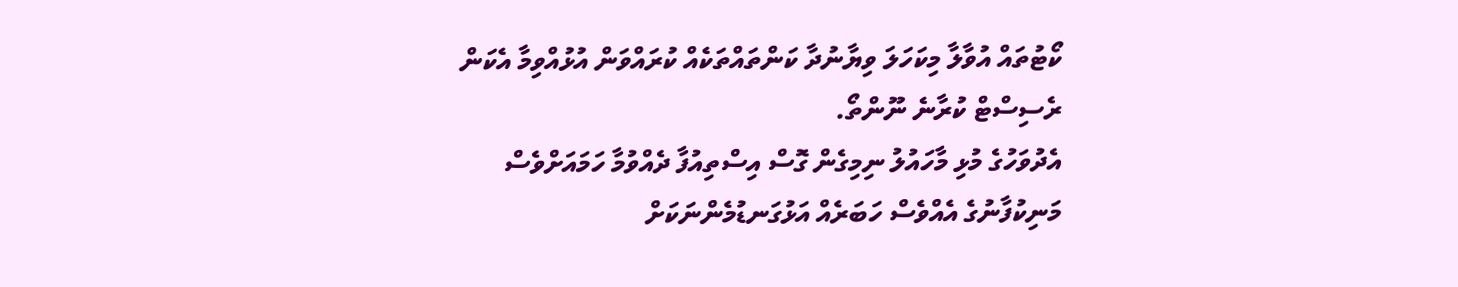ކޯޓުތައް އުވާލާ މިކަހަލަ ވިޔާނުދާ ކަންތައްތަކެއް ކުރައްވަން އުޅުއްވިމާ އެކަން ރެސިސްޓް ކުރާނެ ނޫންތޯ.
އެދުވަހުގެ މުޅި މާހައުލު ނިމިގެން ގޮސް އިސްތިއުފާ ދެއްވުމާ ހަމައަށްވެސް މަނިކުފާނުގެ އެއްވެސް ހަބަރެއް އަޅުގަނޑުމެންނަކަށް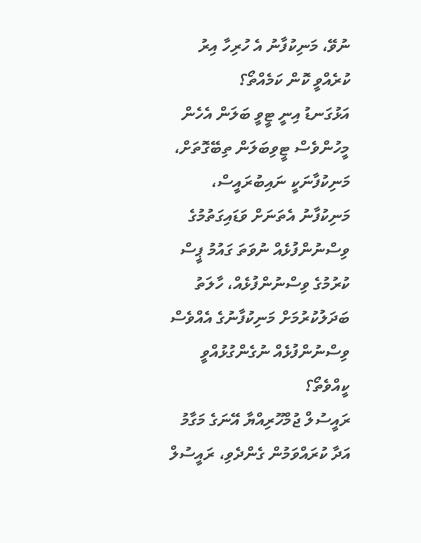ނުވޭ، މަނިކުފާނު އެ ހުރިހާ އިރު ކުރެއްވީ ކޮން ކަމެއްތޯ؟
އަޅުގަނޑު އިނީ ޓީވީ ބަލަން އެހެން މީހުންވެސް ޓީވިބަލަން ތިބޭގޮތަށް،
މަނިކުފާނަކީ ނައިބުރައީސް، މަނިކުފާނު އެތަނަށް ވަޑައިގަތުމުގެ ވިސްނުންފުޅެއް ނުވަތަ ގައުމު ޕީސް ކުރުމުގެ ވިސްނުންފުޅެއް، ހާލަތު ބަދަލުކުރުމަށް މަނިކުފާނުގެ އެއްވެސް ވިސްނުންފުޅެއް ނުގެންގުޅުއްވީ ކީއްވެތޯ؟
ރައީސުލް ޖުމްހޫރިއްޔާ އޭނަގެ މަގާމު އަދާ ކުރައްވަމުން ގެންދެވި، ރައީސުލް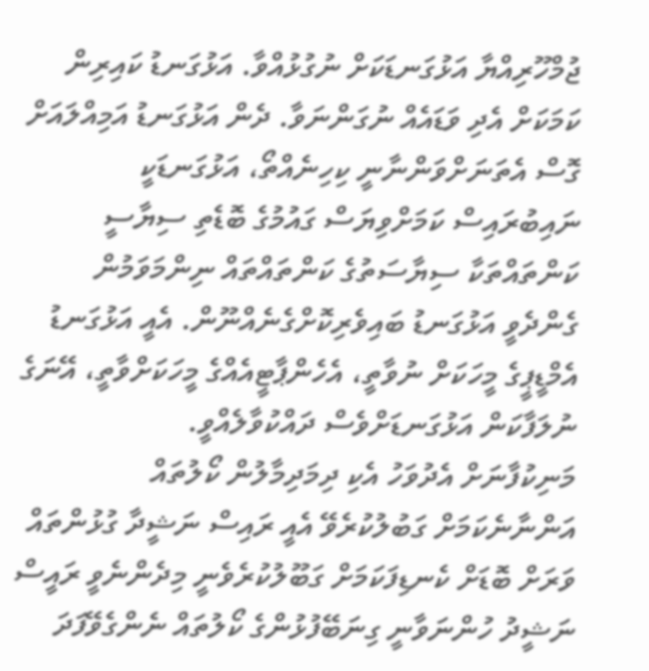ޖުމްހޫރިއްޔާ އަޅުގަނޑަކަށް ނުގުޅުއްވާ. އަޅުގަނޑު ކައިރިން ކަމަކަށް އެދި ވަޑައެއް ނުގަންނަވާ. ދެން އަޅުގަނޑު އަމިއްލައަށް ގޮސް އެތަނަށްވަންނާނީ ކިހިނެއްތޯ، އަޅުގަނޑަކީ ނައިބުރައިސް ކަމަށްވިޔަސް ގައުމުގެ ބޮޑެތި ސިޔާސީ ކަންތައްތަކާ ސިޔާސަތުގެ ކަންތައްތައް ނިންމަވަމުން ގެންދެވީ އަޅުގަނޑު ބައިވެރިކޮށްގެނެއްނޫން. އެއީ އަޅުގަނޑު އެމްޑީޕީގެ މީހަކަށް ނުވާތީ، އެހެންޕާޓީއެއްގެ މީހަކަށްވާތީ، އޭނަގެ ނުލަފާކަން އަޅުގަނޑަށްވެސް ދައްކުވާލެއްވީ.
މަނިކުފާނަށް އެދުވަހު އެކި ދިމަދިމާލުން ކޯލުތައް އަންނާނެކަމަށް ގަބުލުކުރެވޭ އެއީ ރައިސް ނަޝީދާ ގުޅުންތައް ވަރަށް ބޮޑަށް ކެނޑިފަކަމަށް ގަބޫލުކުރެވެނީ މިދެންނެވީ ރައީސް ނަޝީދު ހުންނަވާނީ ގިނަބޭފުޅުންގެ ކޯލުތައް ނެންގެވޭފަދަ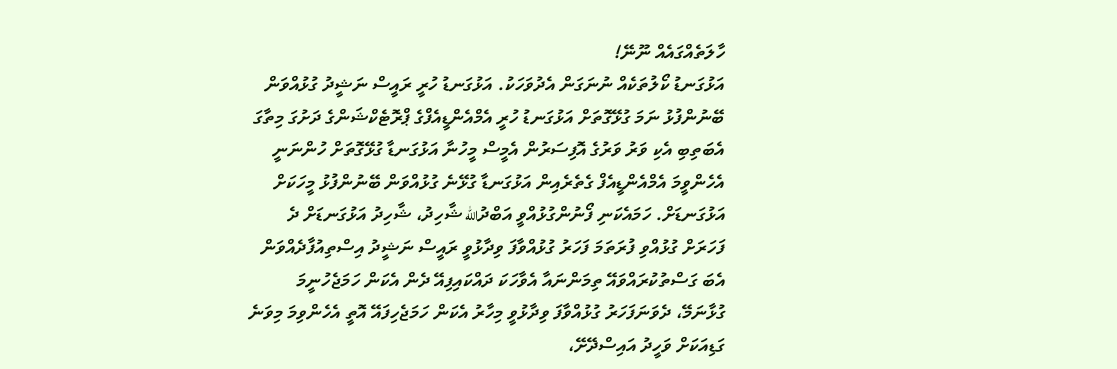ހާލަތެއްގައެއް ނޫނޭ!
އަޅުގަނޑު ކޯލުތަކެއް ނުނަގަން އެދުވަހަކު. އަޅުގަނޑު ހުރީ ރައީސް ނަޝީދު ގުޅުއްވަން ބޭނުންފުޅު ނަމަ ގުޅޭގޮތަށް އަޅުގަނޑު ހުރީ އެމްއެންޑީއެފްގެ ޕްރޮޓެކްޝަންގެ ދަށުގަ މިތާގަ އެބަތިބި އެކި ވަރު ވަރުގެ އޮފިސަރުން އެމީސް މީހުނާ އަޅުގަނޑާ ގުޅޭގޮތަށް ހުންނަނީ އެހެންވީމަ އެމްއެންޑީއެފް ގެތެރެއިން އަޅުގަނޑާ ގުޅޭނެ ގުޅުއްވަން ބޭނުންފުޅު މީހަކަށް އަޅުގަނޑަށް. ހަމައެކަނި ފޯނުންގުޅުއްވީ އަބްދުالله ޝާހިދު، ޝާހިދު އަޅުގަނޑަށް ދެ ފަހަރަށް ގުޅުއްވި ފުރަތަމަ ފަހަރު ގުޅުއްވާފަ ވިދާޅުވީ ރައީސް ނަޝީދު އިސްތިއުފާދެއްވަން އެބަ ގަސްތުކުރައްވައޭ ތިމަންނައާ އެވާހަކަ ދައްކައިފިއޭ ދެން އެކަން ހަމަޖެހުނީމަ ގުޅާނަމޭ، ދެވަނަފަހަރު ގުޅުއްވާފަ ވިދާޅުވީ މިހާރު އެކަން ހަމަޖެހިފައޭ އޮތީ އެހެންވިމަ މިވަނެ ގަޑިއަކަށް ވަހީދު އައިސްދޭށޭ،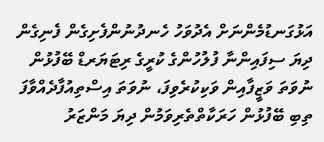އަޅުގަނޑުމެންނަށް އެދުވަހު ހެނދުނުންފެށިގެން ފެނިގެން ދިޔަ ސިފައިންނާ ފުލުހުންގެ ކުރީގެ ރިޓަޔަރޑް ބޭފުޅުން ނުވަތަ ވަޒީފާއިން ވަކިކުރެވިފަ، ނުވަތަ އިސްތިއުފާދެއްވާފަ ތިބި ބޭފުޅުން ހަރަކާތްތެރިވަމުން ދިޔަ މަންޒަރު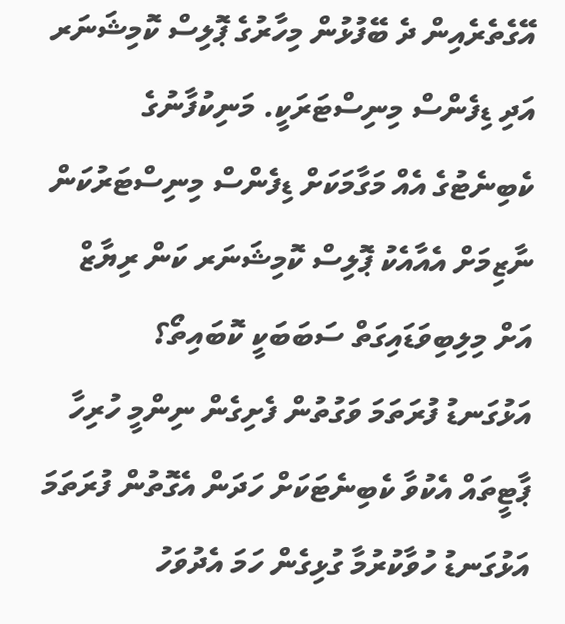އޭގެތެރެއިން ދެ ބޭފުޅުން މިހާރުގެ ޕޮލިސް ކޮމިޝަނަރ އަދި ޑިފެންސް މިނިސްޓަރަކީ. މަނިކުފާނުގެ ކެބިނެޓުގެ އެއް މަގާމަކަށް ޑިފެންސް މިނިސްޓަރުކަން ނާޒިމަށް އެއާއެކު ޕޮލިސް ކޮމިޝަނަރ ކަން ރިޔާޒް އަށް މިލިބިވަޑައިގަތް ސަބަބަކީ ކޮބައިތޯ؟
އަޅުގަނޑު ފުރަތަމަ ވަގުތުން ފެށިގެން ނިންމީ ހުރިހާ ޕާޓީތައް އެކުވާ ކެބިނެޓަކަށް ހަދަން އެގޮތުން ފުރަތަމަ އަޅުގަނޑު ހުވާކުރުމާ ގުޅިގެން ހަމަ އެދުވަހު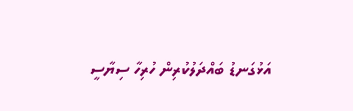އަޅުގަނޑު ބައްދަލުކުރިން ހުރިހާ ސިޔާސީ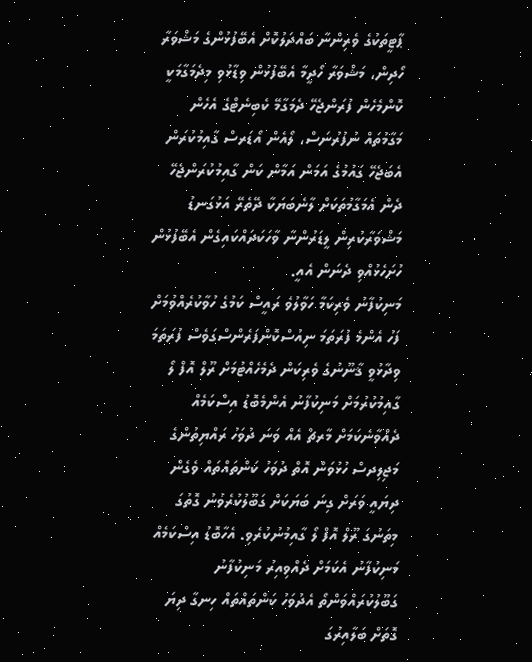ޕާޓީތަކުގެ ވެރިންނާ ބައްދަލުކޮށް އެބޭފުޅުންގެ މަޝްވަރާ ހޯދިން، މަޝްވަރާ ހޯދީމާ އެބޭފުޅުން ވިޑާޅުވި މިދެމަގާމަކީ ކޮންމެހެން ފުރަންޖެހޭ ދެމަގާމޭ ކެބިނެޓްގެ އެހެން މަގާމުތައް ނުފުރުނަސް، ލޯއެން އޯޑަރސް ގާއިމުކުރަން އެބަޖެހޭ ގައުމުގެ އަމަން އަމާން ކަން ގާއިމުކުރަންޖެހޭ ދެން އެމަގާމުތަކަށް ލާނެބަޔަކާ ދޭތެރޭ އަޅުގަނޑު މަޝްވަރާކުރިން ލީޑަރުންނާ ވާހަކަދައްކައިގެން އެބޭފުޅުން ހުށަހެޅުއްވި ދެނަން އެއީ.
މަނިކުފާނު ވެރިކަމާ ހަވާލުވެ ރައީސް ކަމުގެ ހުވާކުރެއްވުމަށް ފަހު އެންމެ ފުރަތަމަ ނިއުސްކޮންފަރެންސްގަވެސް ފުރަތަމަ ވިދާޅުވީ ޤާނޫނުގެ ވެރިކަން ދެމެހެއްޓުމަށް ރޫލް އޮފް ލޯ ގާއިމުކުރުމަށް މަނިކުފާނު އެންމެބޮޑު އިސްކަމެއް ދެއްވާނެކަމަށް މާރޗް އެއް ވަނަ ދުވަހު ރައްޔިތުންގެ މަޖިލިދސް ހުޅުވަން އޮތް ދުވަހު ކަންތައްތައް ވެގެން ދިޔައީ ވަރަށް ގިނަ ބަޔަކަށް ގަބޫލުކުރެވުނު ގޮތުގަ މިތަނުގަ ރޫލް އޮފް ލޯ ގާއިމުނުކުރެވި. އެހާބޮޑު އިސްކަމެއް މަނިކުފާނު އެކަމަށް ދެއްވިއިރު މަނިކުފާނު ގަބޫލުކުރައްވަންތޯ އެދުވަހު ކަންތައްތައް ހިނގާ ދިޔަ ގޮތަށް ބަލާއިރުގަ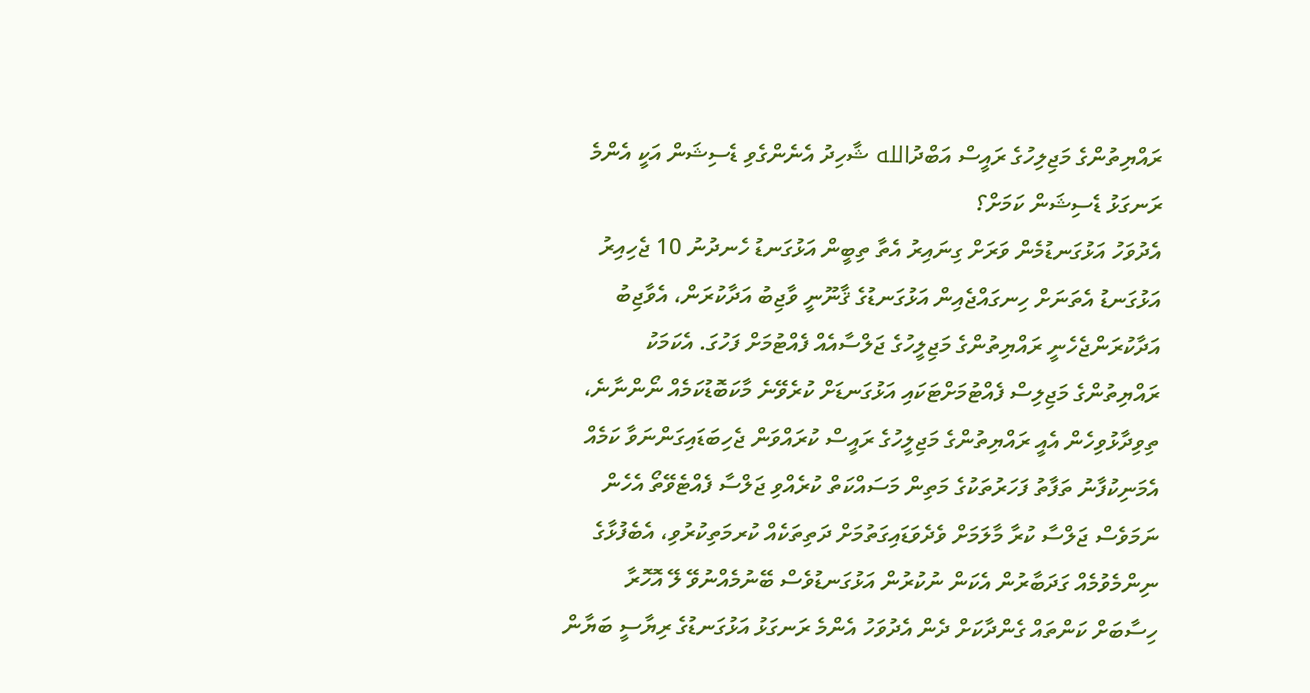ރައްޔިތުންގެ މަޖިލިހުގެ ރައީސް އަބްދުالله ޝާހިދު އެނެންގެވި ޑެސިޝަން އަކީ އެންމެ ރަނގަޅު ޑެސިޝަން ކަމަށް؟
އެދުވަހު އަޅުގަނޑުމެން ވަރަށް ގިނައިރު އެތާ ތިބީން އަޅުގަނޑު ހެނދުނު 10 ޖެހިއިރު އަޅުގަނޑު އެތަނަށް ހިނގައްޖެއިން އަޅުގަނޑުގެ ޤާނޫނީ ވާޖިބު އަދާކުރަން، އެވާޖިބު އަދާކުރަންޖެހެނީ ރައްޔިތުންގެ މަޖިލީހުގެ ޖަލްސާއެއް ފެއްޓުމަށް ފަހުގަ. އެކަމަކު ރައްޔިތުންގެ މަޖިލިސް ފެއްޓުމަށްޓަކައި އަޅުގަނޑަށް ކުރެވޭނެ މާކަބޮޑުކަމެއް ނޯންނާނެ، ތިވިދާޅުވިހެން އެއީ ރައްޔިތުންގެ މަޖިލީހުގެ ރައީސް ކުރައްވަން ޖެހިބަޑައިގަންނަވާ ކަމެއް އެމަނިކުފާނު ތަފާތު ފަހަރުތަކުގެ މަތިން މަސައްކަތް ކުރެއްވި ޖަލްސާ ފެއްޓެވޭތޯ އެހެން ނަމަވެސް ޖަލްސާ ކުރާ މާލަމަށް ވެދެވަޑައިގަތުމަށް ދަތިތަކެއް ކުރމަތިކުރުވި، އެބެފުޅާގެ ނިންމެވުމެއް ގަދަބާރުން އެކަން ނުކުރުން އަޅުގަނޑުވެސް ބޭނުމެއްނުވޭ ލޭ އޮހޮރާ ހިސާބަށް ކަންތައް ގެންދާކަށް ދެން އެދުވަހު އެންމެ ރަނގަޅު އަޅުގަނޑުގެ ރިޔާސީ ބަޔާން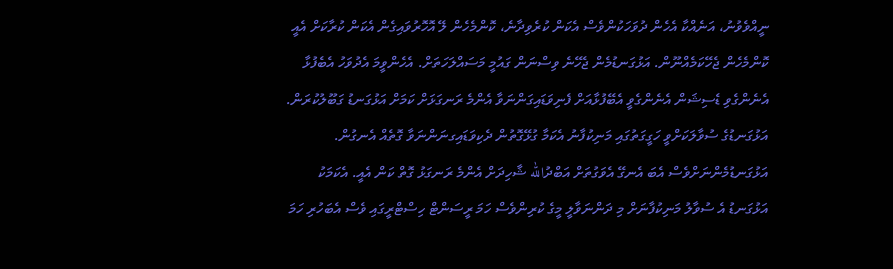ނީއްވެވުނު، އަނެއްކާ އެހެން ދުވަހަކުންވެސް އެކަން ކުރެވިދާނެ، ކޮންމެހެން ލޭ އޮހޮރުވައިގެން އެކަން ކުރާކަށް އެއީ ކޮންމެހެން ޖެހޭކަމެއްނޫން. އަޅުގަނޑުމެން ޖެހޭނެ ވިސްނަން ގައުމީ މަސައްލަހަތަށް. އެހެންވީމަ އެދުވަހު އެބެފުޅާ އެނެންގެވި ޑެސިޝަން އެނެންގެވީ އެބޭފުޅާއަށް ފެނިވަޑައިގަންނަވާ އެންމެ ރަނގަޅަށް ކަމަށް އަޅުގަނޑު ގަބޫލުކުރަން.
އަޅުގަނޑުގެ ސުވާލަކަށްވީ ހަގީގަތުގައި މަނިކުފާނު އެކަމާ ގުޅޭގޮތުން ދެކިވަޑައިގނަންނަވާ ގޮތެއް އެނގުން. އަޅުގަނޑުމެންނަށްވެސް އެބަ އެނގޭ އެވަގުތަށް އަބްދުالله ޝާހިދަށް އެންމެ ރަނގަޅު ގޮތް ކަން އެއީ. އެކަމަކު އަޅުގަނޑު އެ ސުވާލު މަނިކުފާނަށް މި ދަންނަވާލީ މީގެ ކުރިންވެސް ހަމަ ރީސަންޓް ހިސްޓްރީގައި ވެސް އެބަހުރި ހަމަ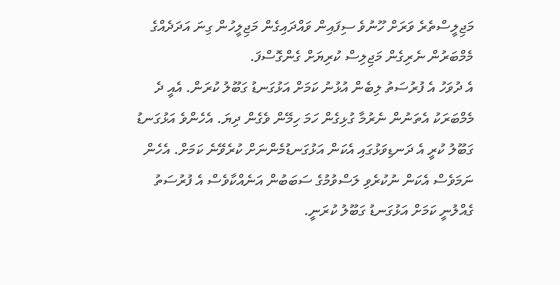މަޖިލީސްތެރެ ވަރަށް ހޫނުވެ ސިފައިން ވައްދައިގެން މަޖިލީހުން ގިނަ އަދަދެއްގެ މެމްބަރުން ނެރިގެން މަޖިލިސް ކުރިޔަށް ގެންގޮސްފަ.
އެ ދުވަހު އެ ފުރުސަތު ލިބެން އުޅުނު ކަމަށް އަޅުގަނޑު ގަބޫލު ކުރަން. އެއީ ދެ މެމްބަރަކު އެތަނުން ނެރުމާ ގުޅިގެން ހަމަ ހިމޭން ވެގެން ދިޔަ. އެހެންވެ އަޅުގަނޑު ގަބޫލު ކުރީ އެ ދަނޑިވަޅުގައި އެކަން އަޅުގަނޑުމެންނަށް ކުރެވޭނެ ކަމަށް. އެހެން ނަމަވެސް އެކަން ނުކުރެވި ލަސްވުމުގެ ސަބަބުން އަނެއްކާވެސް އެ ފުރުސަތު ގެއްލުނީ ކަމަށް އަޅުގަނޑު ގަބޫލު ކުރަނީ.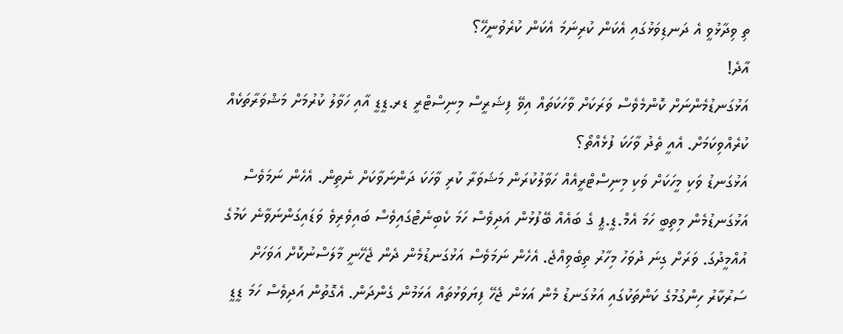ތި ވިދާޅުވީ އެ ދަނޑިވަޅުގައި އެކަން ކުރިނަމަ އެކަން ކުރެވުނީހޭ؟
އާދެ!
އަޅުގަނޑުމެންނަށް ކޮންމެވެސް ވަރަކަށް ވާހަކަތައް އިވޭ ފިޝަރީސް މިނިސްޓްރީ ޑރ.ޑީޑީ އާއި ހަވާލު ކުރުމަށް މަޝްވަރާތަކެއް ކުރެއްވިކަމަށް. އެއީ ތެދު ވާހަކަ ފުޅެއްތޯ؟
އަޅުގަނޑު ވަކި މީހަކަށް ވަކި މިނިސްޓްރީއެއް ހަވާލުކުރަން މަޝަވަރާ ކުރި ވާހަކަ ދަންނަވާކަށް ނެތިން. އެހެން ނަމަވެސް އަޅުގަނޑުމެން މިތިބީ ހަމަ އެމް.ޑީ.ޕީ ގެ ބައެއް ބޭފުޅުން އަދިވެސް ހަމަ ކެބިނެޓްގައިވެސް ބައިވެރިވެ ވަޑައިގަންނަވާނެ ކަމުގެ އުއްމީދުގަ. ވަރަށް ގިނަ ދުވަހު މިހާރު ތިބެވިއްޖެ. އެހެން ނަމަވެސް އަޅުގަނޑުމެން ދެން ޖެހޭނީ މާލަސްނުކޮށް އަވަހަށް ސަރުކާރު ހިންގުމުގެ ކަންތަކުގައި އަޅުގަނޑު މެން އަޅަން ޖެހޭ ފިޔަވަޅުތައް އަޅަމުން ގެންދަން. އެގޮތުން އަދިވެސް ހަމަ ޑީޑީ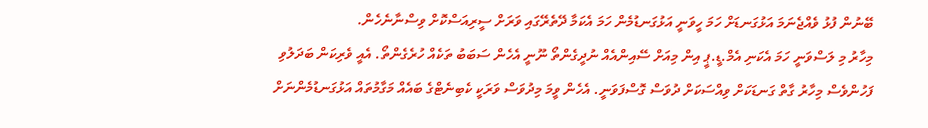ބޭނުން ފުޅު ވެއްޖެނަމަ އަޅުގަނޑަށް ހަމަ ހީވަނީ އަޅުގަނޑުމެން ހަމަ އެކަމާ ދޭތެރޭގައި ވަރަށް ސީރިއަސްކޮށް ވިސްނާނެހެން.
މިހާރު މި ލަސްވަނީ ހަމަ އެކަނި އެމް.ޑީ.ޕީ އިން މިއަށް ސޭއިންއެއް ނުދީގެންތޯ ނޫނީ އެހެން ސަބަބު ތަކެއް ހުރެގެންތޯ. އެއީ ވެރިކަން ބަދަލުވި ފަހުންވެސް މިހާރު ގާތް ގަނޑަކަށް ވިއްސަކަށް ދުވަސް ގޮސްފަވަނީ. އެހެން ވީމަ މިދުވަސް ވަރަކީ ކެބިނެޓްގެ ބައެއް މަގާމުތައް އަޅުގަނޑުމެންނަށް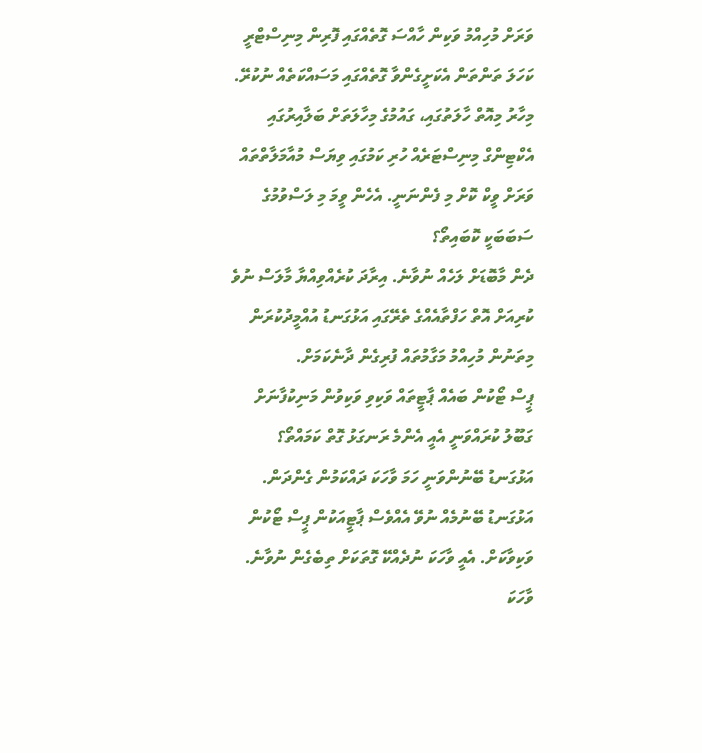ވަރަށް މުހިއްމު ވަކިން ހާއްސަ ގޮތެއްގައި ފޮރިން މިނިސްޓްރީ ކަހަލަ ތަންތަން އެކަށީގެންވާ ގޮތެއްގައި މަސައްކަތެއް ނުކުރޭ. މިހާރު މިއޮތް ހާލަތުގައި، ގައުމުގެ މިހާލަތަށް ބަލާއިރުގައި އެކްޓިންގް މިނިސްޓަރެއް ހުރި ކަމުގައި ވިޔަސް މުއާމަލާތްތައް ވަރަށް ވީކް ކޮށް މި ފެންނަނީ. އެހެން ވީމަ މި ލަސްވުމުގެ ސަބަބަކީ ކޮބައިތޯ؟
ދެން މާބޮޑަށް ލަހެއް ނުވާނެ. އިރާދަ ކުރެއްވިއްޔާ މާލަސް ނުވެ ކުރިއަށް އޮތް ހަފްތާއެއްގެ ތެރޭގައި އަޅުގަނޑު އުއްމީދުކުރަން މިތަނުން މުހިއްމު މަގާމުތައް ފުރިގެން ދާނެކަމަށް.
ޕީސް ޓޯކުން ބައެއް ޕާޓީތައް ވަކިވި ވަކިވުން މަނިކުފާނަށް ގަބޫލު ކުރައްވަނީ އެއީ އެންމެ ރަނގަޅު ގޮތް ކަމައްތޯ؟
އަޅުގަނޑު ބޭނުންވަނީ ހަމަ ވާހަކަ ދައްކަމުން ގެންދަން. އަޅުގަނޑު ބޭނުމެއް ނުވޭ އެއްވެސް ޕާޓީއަކުން ޕީސް ޓޯކުން ވަކިވާކަށް. އެއީ ވާހަކަ ނުދެއްކޭ ގޮތަކަށް ތިބެގެން ނުވާނެ. ވާހަކަ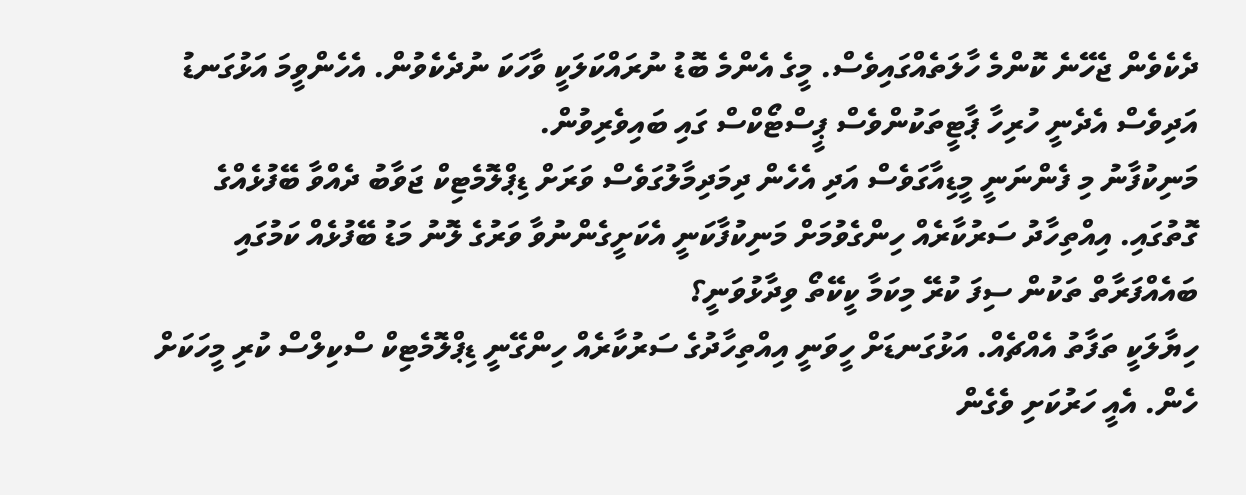ދެކެވެން ޖެހޭނެ ކޮންމެ ހާލަތެއްގައިވެސް. މީގެ އެންމެ ބޮޑު ނުރައްކަލަކީ ވާހަކަ ނުދެކެވުން. އެހެންވީމަ އަޅުގަނޑު އަދިވެސް އެދެނީ ހުރިހާ ޕާޓީތަކުންވެސް ޕީސްޓޯކްސް ގައި ބައިވެރިވުން.
މަނިކުފާނު މި ފެންނަނީ މީޑިއާގަވެސް އަދި އެހެން ދިމަދިމާލުގަވެސް ވަރަށް ޑިޕްލޮމެޓިކް ޖަވާބު ދެއްވާ ބޭފުޅެއްގެ ގޮތުގައި. އިއްތިހާދު ސަރުކާރެއް ހިންގެވުމަށް މަނިކުފާކަނީ އެކަށީގެންނުވާ ވަރުގެ ލޮނު މަޑު ބޭފުޅެއް ކަމުގައި ބައެއްފަރާތް ތަކުން ސިފަ ކުރޭ މިކަމާ ކީކޭތޯ ވިދާޅުވަނީ؟
ހިޔާލަކީ ތަފާތު އެއްޗެއް. އަޅުގަނޑަށް ހީވަނީ އިއްތިހާދުގެ ސަރުކާރެއް ހިންގޭނީ ޑިޕްލޮމެޓިކް ސްކިލްސް ކުރި މީހަކަށް ހެން. އެއީ ހަރުކަށި ވެގެން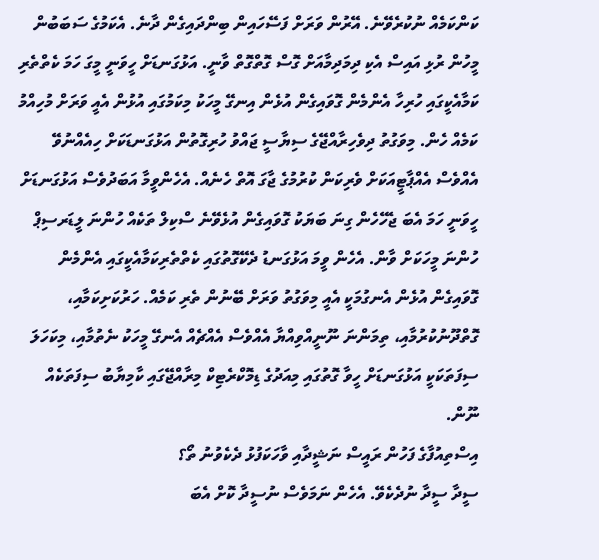ކަންކަމެއް ނުކުރެވޭނެ. އޭރުން ވަރަށް ފަސޭހައިން ބިންދައިގެން ދާނެ. އެކަމުގެ ސަބަބުން މީހުން ރުޅި އައިސް އެކި ދިމަދިމާއަށް ގޮސް ގޮތްގޮތް ވާނީ. އަޅުގަނޑަށް ހީވަނީ މީގަ ހަމަ ކެތްތެރި ކަމާއެކީގައި ހުރިހާ އެންމެން ގޮވައިގެން އުޅެން އިނގޭ މީހަކު މިކަމުގައި އުޅުން އެއީ ވަރަށް މުހިއްމު ކަމެއް ހެން. މިވަގުތު ދިވެހިރާއްޖޭގެ ސިޔާސީ ޖައްވު ހުރިގޮތުން އަޅުގަނޑަކަށް ހިއެއްނުވޭ އެއްވެސް އެއްޕާޓީއަކަށް ވެރިކަން ކުރުމުގެ ޖާގަ އޮތް ހެނެއް. އެހެންވީމާ އަބަދުވެސް އަޅުގަނޑަށް ހީވަނީ ހަމަ އެބަ ޖެހޭހެން ގިނަ ބަޔަކު ގޮވައިގެން އުޅެވޭނެ ސްކިލް ތަކެއް ހުންނަ ލީޑަރސިޕް ހުންނަ މީހަކަށް ވާން. އެހެން ވީމަ އަޅުގަނޑު ދެކޭގޮތުގައި ކެތްތެރިކަމާއެކީގައި އެންމެން ގޮވައިގެން އުޅެން އެނގުމަކީ އެއީ މިވަގުތު ވަރަށް ބޭނުން ތެރި ކަމެއް. ހަރުކަށިކަމާއި، ގޮތްދޫނުކުރުމާއި، ތިމަންނަ ނޫނީއްވިއްޔާ އެއްވެސް އެއްޗެއް އެނގޭ މީހަކު ނެތުމާއި، މިކަހަލަ ސިފަތަކަކީ އަޅުގަނޑަށް ހީވާ ގޮތުގައި މިއަދުގެ ޑިމޮކްރެޓިކް މިރާއްޖޭގައި ކާމިޔާބު ސިފަތަކެއް ނޫން.
އިސްތިއުފާގެ ފަހުން ރައީސް ނަޝީދާއި ވާހަކަފުޅު ދެކެވުނު ތޯ؟
ސީދާ ސީދާ ނުދެކެވޭ. އެހެން ނަމަވެސް ނުސީދާ ކޮށް އެބަ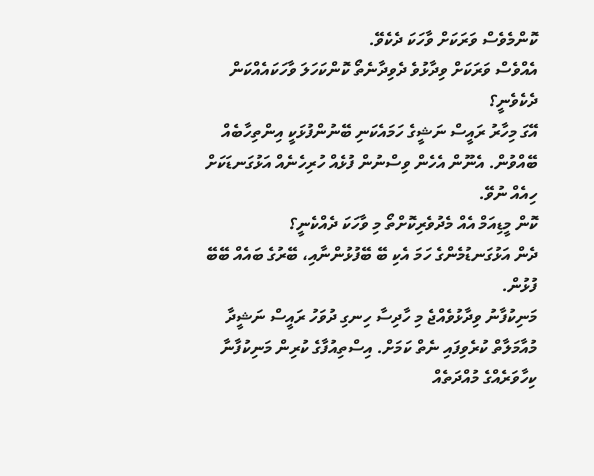ކޮންމެވެސް ވަރަކަށް ވާހަކަ ދެކެވޭ.
އެއްވެސް ވަރަކަށް ވިދާޅުވެ ދެވިދާނެތޯ ކޮންކަހަލަ ވާހަކައެއްކަން ދެކެވެނީ؟
އޭގަ މިހާރު ރައީސް ނަޝީގެ ހަމައެކަނި ބޭނުންފުޅަކީ އިންތިހާބެއް ބޭއްވުން. އެނޫން އެހެން ވިސްނުން ފުޅެއް ހުރިހެނެއް އަޅުގަނޑަކަށް ހިއެއް ނުވޭ.
ކޮން މީޑިއަމް އެއް މެދުވެރިކޮށްތޯ މި ވާހަކަ ދެއްކެނީ؟
ދެން އަޅުގަނޑުމެންގެ ހަމަ އެކި ބޭ ބޭފުޅުންނާއި، ބޭރުގެ ބައެއް ބޭބޭ ފުޅުން.
މަނިކުފާނު ވިދާޅުވެއްޖެ މި ހާދިސާ ހިނގި ދުވަހު ރައީސް ނަޝީދާ މުއާމަލާތް ކުރެވިފައި ނެތް ކަމަށް. އިސްތިއުފާގެ ކުރިން މަނިކުފާނާ ކިހާވަރެއްގެ މުއްދަތެއް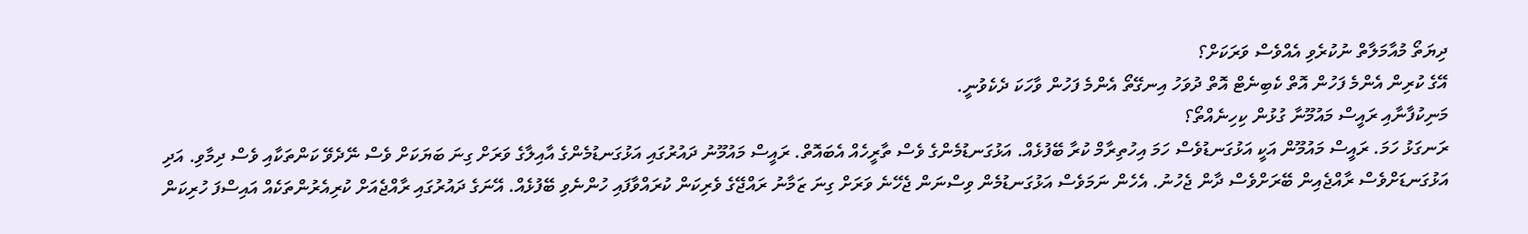ދިޔަތޯ މުއާމަލާތް ނުކުރެވި އެއްވެސް ވަރަކަށް؟
އޭގެ ކުރިން އެންމެ ފަހުން އޮތް ކެބިނެޓް އޮތް ދުވަހު އިނގޭތޯ އެންމެ ފަހުން ވާހަކަ ދެކެވުނީ.
މަނިކުފާނާއި ރައީސް މައުމޫނާ ގުޅުން ކިހިނެއްތޯ؟
ރަނގަޅު ހަމަ. ރައީސް މައުމޫން އަކީ އަޅުގަނޑުވެސް ހަމަ އިހުތިރާމް ކުރާ ބޭފުޅެއް. އަޅުގަނޑުމެންގެ ވެސް ތާރީހެއް އެބައޮތް. ރައީސް މައުމޫނު ދައުރުގައި އަޅުގަނޑުމެންގެ އާއިލާގެ ވަރަށް ގިނަ ބަޔަކަށް ވެސް ނޭދެވޭ ކަންތަކާއި ވެސް ދިމާވި. އަދި އަޅުގަނޑަށްވެސް ރާއްޖެއިން ބޭރަށްވެސް ދާން ޖެހުނު. އެހެން ނަމަވެސް އަޅުގަނޑުމެން ވިސްނަން ޖެހޭނެ ވަރަށް ގިނަ ޒަމާނު ރައްޖޭގެ ވެރިކަން ކުރައްވާފައި ހުންނެވި ބޭފުޅެއް. އޭނަގެ ދައުރުގައި ރާއްޖެއަށް ކުރިއެރުންތަކެއް އައިސްފަ ހުރިކަން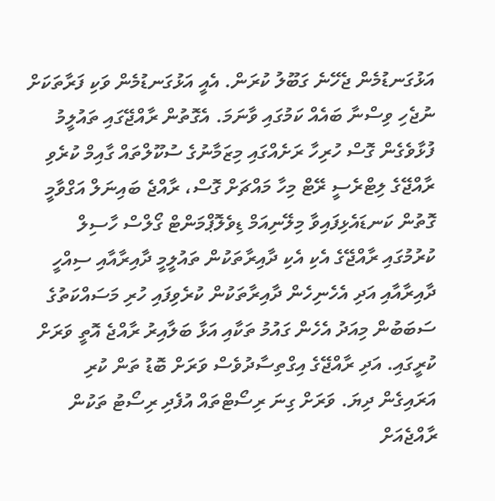އަޅުގަނޑުމެން ޖެހޭނެ ގަބޫލު ކުރަން. އެއީ އަޅުގަނޑުމެން ވަކި ފަރާތަކަށް ނުޖެހި ވިސްނާ ބައެއް ކަމުގައި ވާނަމަ. އެގޮތުން ރާއްޖޭގައި ތައުލީމު ފުޅާވެގެން ގޮސް ހުރިހާ ރަށެއްގައި މިޒަމާނުގެ ސުކޫލްތައް ގާއިމް ކުރެވި ރާއްޖޭގެ ލިޓްރެސީ ރޭޓް މިހާ މައްޗަށް ގޮސް، ރާއްޖެ ބައިނަލް އަގްވާމީ ގޮތުން ކަނޑައެޅިފައިވާ މިލޭނިއަމް ޑިވެލޮޕްމަންޓް ގޯލްސް ހާސިލް ކުރުމުގައި ރާއްޖޭގެ އެކި އެކި ދާއިރާތަކުން ތައުލީމީ ދާއިރާއާއި ސިއްހީ ދާއިރާއާއި އަދި އެހެނިހެން ދާއިރާތަކުން ކުރެވިފައި ހުރި މަސައްކަތުގެ ސަބަބުން މިއަދު އެހެން ގައުމު ތަކާއި އަޅާ ބަލާއިރު ރާއްޖެ އޮތީ ވަރަށް ކުރީގައި. އަދި ރާއްޖޭގެ އިގްތިސާދުވެސް ވަރަށް ބޮޑު ތަން ކުރި އަރައިގެން ދިޔަ. ވަރަށް ގިނަ ރިސޯޓްތައް އުފެދި ރިސޯޓު ތަކުން ރާއްޖެއަށް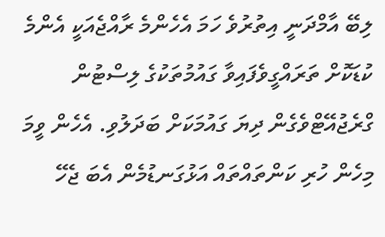ލިބޭ އާމްދަނީ އިތުރުވެ ހަމަ އެހެންމެ ރާއްޖެއަކީ އެންމެ ކުޑަކޮށް ތަރައްގީވެފައިވާ ގައުމުތަކުގެ ލިސްޓުން ގްރެޖުއޭޓްވެގެން ދިޔަ ގައުމަކަށް ބަދަލުވި. އެހެން ވީމަ މިހެން ހުރި ކަންތައްތައް އަޅުގަނޑުމެން އެބަ ޖެހޭ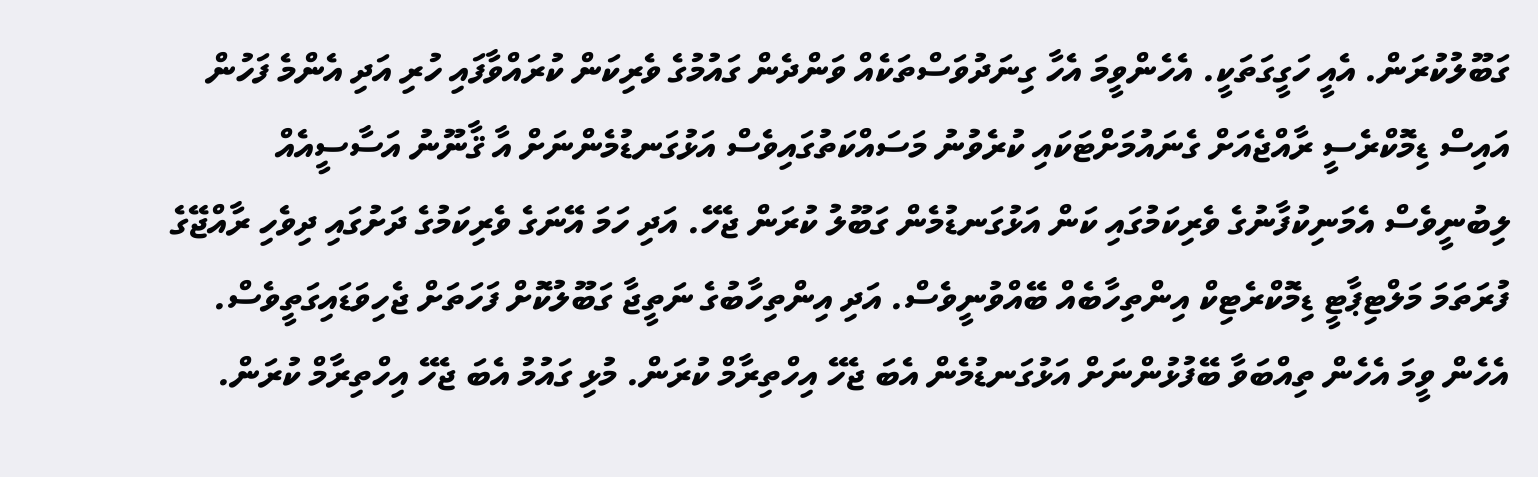ގަބޫލުކުރަން. އެއީ ހަގީގަތަކީ. އެހެންވީމަ އެހާ ގިނަދުވަސްތަކެއް ވަންދެން ގައުމުގެ ވެރިކަން ކުރައްވާފައި ހުރި އަދި އެންމެ ފަހުން އައިސް ޑިމޮކްރެސީ ރާއްޖެއަށް ގެނައުމަށްޓަކައި ކުރެވުނު މަސައްކަތުގައިވެސް އަޅުގަނޑުމެންނަށް އާ ޤާނޫނު އަސާސީއެއް ލިބުނީވެސް އެމަނިކުފާނުގެ ވެރިކަމުގައި ކަން އަޅުގަނޑުމެން ގަބޫލު ކުރަން ޖެހޭ. އަދި ހަމަ އޭނަގެ ވެރިކަމުގެ ދަށުގައި ދިވެހި ރާއްޖޭގެ ފުރަތަމަ މަލްޓިޕާޓީ ޑިމޮކްރެޓިކް އިންތިހާބެއް ބޭއްވުނީވެސް. އަދި އިންތިހާބުގެ ނަތީޖާ ގަބޫލުކޮށް ފަހަތަށް ޖެހިވަޑައިގަތީވެސް. އެހެން ވީމަ އެހެން ތިއްބަވާ ބޭފުޅުންނަށް އަޅުގަނޑުމެން އެބަ ޖެހޭ އިހްތިރާމް ކުރަން. މުޅި ގައުމު އެބަ ޖެހޭ އިހްތިރާމް ކުރަން.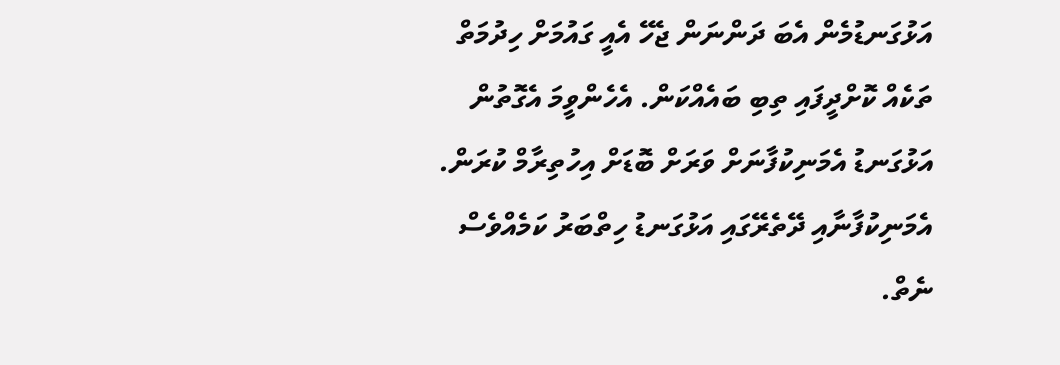އަޅުގަނޑުމެން އެބަ ދަންނަން ޖެހޭ އެއީ ގައުމަށް ހިދުމަތް ތަކެއް ކޮށްދީފައި ތިބި ބައެއްކަން. އެހެންވީމަ އެގޮތުން އަޅުގަނޑު އެމަނިކުފާނަށް ވަރަށް ބޮޑަށް އިހުތިރާމް ކުރަން. އެމަނިކުފާނާއި ދޭތެރޭގައި އަޅުގަނޑު ހިތްބަރު ކަމެއްވެސް ނެތް.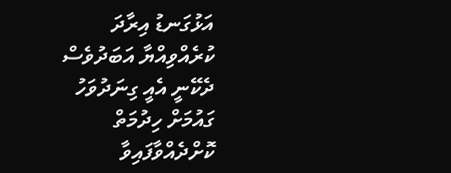އަޅުގަނޑު އިރާދަ ކުރެއްވިއްޔާ އަބަދުވެސް ދެކޭނީ އެއީ ގިނަދުވަހު ގައުމަށް ހިދުމަތް ކޮށްދެއްވާފައިވާ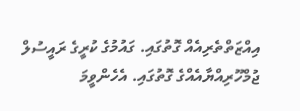އިއްޒަތްތެރިއެއް ގޮތުގައި. ގައުމުގެ ކުރީގެ ރައީސުލް ޖުމްހޫރިއްޔާއެއްގެ ގޮތުގައި. އެހެންވީމަ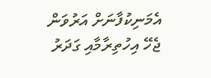އެމަނިކުފާނަށް އަރުވަން ޖެހޭ އިހުތިރާމާއި ގަދަރު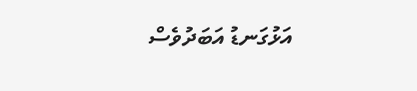އަޅުގަނޑު އަބަދުވެސް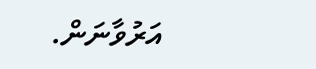އަރުވާނަން.